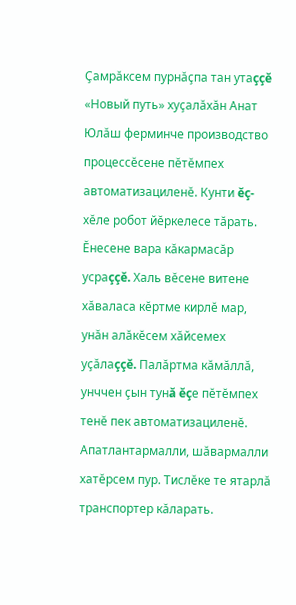Çамрăксем пурнăçпа тан утаççĕ
«Новый путь» хуçалăхăн Анат Юлăш ферминче производство процессĕсене пĕтĕмпех автоматизациленĕ. Кунти ĕç-хĕле робот йĕркелесе тăрать. Ĕнесене вара кăкармасăр усраççĕ. Халь вĕсене витене хăваласа кĕртме кирлĕ мар, унăн алăкĕсем хăйсемех уçăлаççĕ. Палăртма кăмăллă, унччен çын тунă ĕçе пĕтĕмпех тенĕ пек автоматизациленĕ. Апатлантармалли, шăвармалли хатĕрсем пур. Тислĕке те ятарлă транспортер кăларать.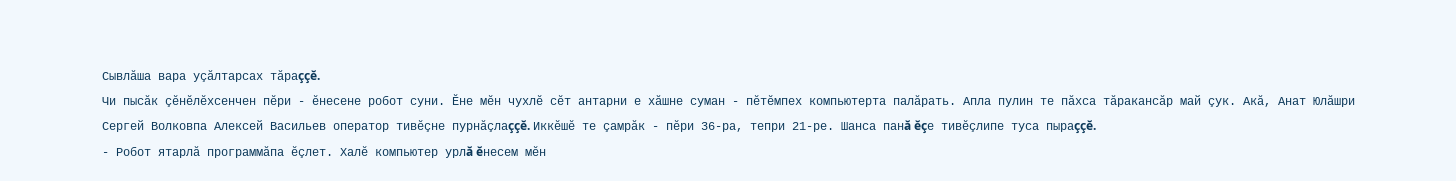Сывлăша вара уçăлтарсах тăраççĕ.
Чи пысăк çĕнĕлĕхсенчен пĕри - ĕнесене робот суни. Ĕне мĕн чухлĕ сĕт антарни е хăшне суман - пĕтĕмпех компьютерта палăрать. Апла пулин те пăхса тăракансăр май çук. Акă, Анат Юлăшри Сергей Волковпа Алексей Васильев оператор тивĕçне пурнăçлаççĕ. Иккĕшĕ те çамрăк - пĕри 36-ра, тепри 21-ре. Шанса панă ĕçе тивĕçлипе туса пыраççĕ.
- Робот ятарлă программăпа ĕçлет. Халĕ компьютер урлă ĕнесем мĕн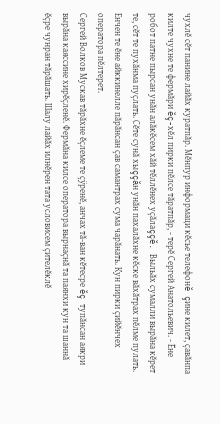чухлĕ сĕт панине лайăх куратпăр. Мĕнпур информаци кĕсье телефонĕ çине килет, çавăнпа килте чухне те фермăри ĕç-хĕл пирки пĕлсе тăратпăр, - терĕ Сергей Анатольевич. - Ĕне робот патне пырсан унăн алăкĕсем хăй тĕллĕнех уçăлаççĕ. Выльăх сумалли вырăна кĕрет те, сĕт те пухăнма пуçлать. Сĕте сунă хыççăн унăн пахалăхне кĕске вăхăтрах пĕлме пулать. Енчен те ĕне айккинелле пăрăнсан çав самантрах сума чарăнать. Кун пирки çийĕнчех оператора пĕлтерет.
Сергей Волков Мускав тăрăхне ĕçлеме те çÿренĕ, анчах тă-ван кĕтесре ĕç тупăнсан аякри вырăна каяссине хирĕçленĕ. Фермăна килсе оператора вырнаçнă та паянхи кун та шаннă ĕçре чунран тăрăшать. Шалу лайăх илнĕрен тата условисем çителĕклĕ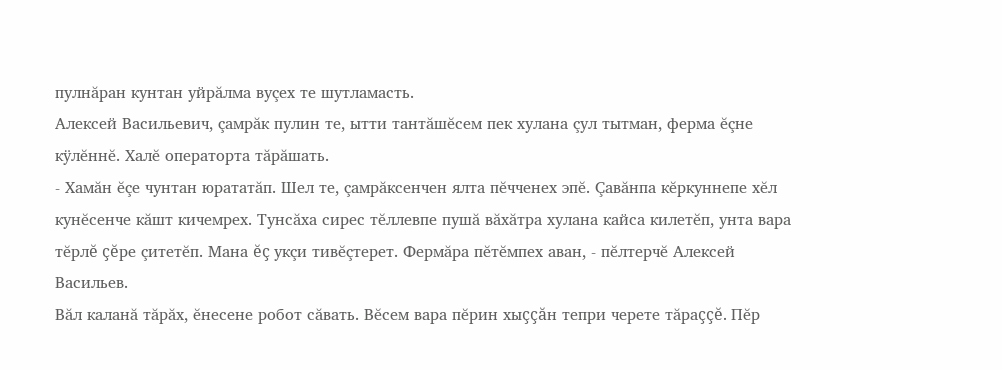пулнăран кунтан уйрăлма вуçех те шутламасть.
Алексей Васильевич, çамрăк пулин те, ытти тантăшĕсем пек хулана çул тытман, ферма ĕçне кÿлĕннĕ. Халĕ операторта тăрăшать.
- Хамăн ĕçе чунтан юрататăп. Шел те, çамрăксенчен ялта пĕчченех эпĕ. Çавăнпа кĕркуннепе хĕл кунĕсенче кăшт кичемрех. Тунсăха сирес тĕллевпе пушă вăхăтра хулана кайса килетĕп, унта вара тĕрлĕ çĕре çитетĕп. Мана ĕç укçи тивĕçтерет. Фермăра пĕтĕмпех аван, - пĕлтерчĕ Алексей Васильев.
Вăл каланă тăрăх, ĕнесене робот сăвать. Вĕсем вара пĕрин хыççăн тепри черете тăраççĕ. Пĕр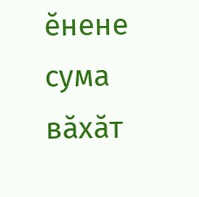ĕнене сума вăхăт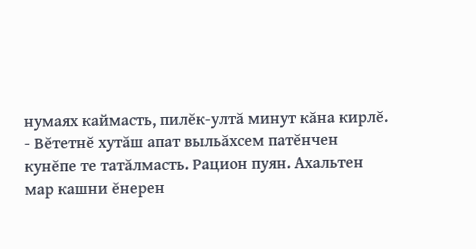нумаях каймасть, пилĕк-ултă минут кăна кирлĕ.
- Вĕтетнĕ хутăш апат выльăхсем патĕнчен кунĕпе те татăлмасть. Рацион пуян. Ахальтен мар кашни ĕнерен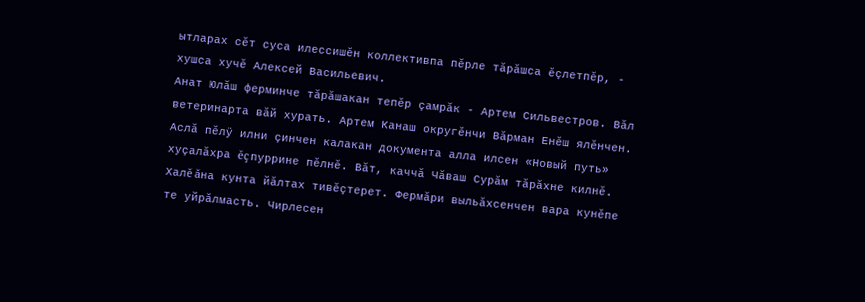ытларах сĕт суса илессишĕн коллективпа пĕрле тăрăшса ĕçлетпĕр, - хушса хучĕ Алексей Васильевич.
Анат Юлăш ферминче тăрăшакан тепĕр çамрăк - Артем Сильвестров. Вăл ветеринарта вăй хурать. Артем Канаш округĕнчи Вăрман Енĕш ялĕнчен. Аслă пĕлÿ илни çинчен калакан документа алла илсен «Новый путь» хуçалăхра ĕç пуррине пĕлнĕ. Вăт, каччă Чăваш Сурăм тăрăхне килнĕ. Халĕ ăна кунта йăлтах тивĕçтерет. Фермăри выльăхсенчен вара кунĕпе те уйрăлмасть. Чирлесен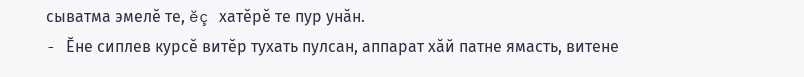сыватма эмелĕ те, ĕç хатĕрĕ те пур унăн.
- Ĕне сиплев курсĕ витĕр тухать пулсан, аппарат хăй патне ямасть, витене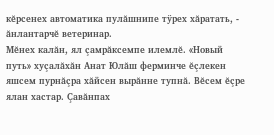кĕрсенех автоматика пулăшнипе тÿрех хăратать, - ăнлантарчĕ ветеринар.
Мĕнех калăн, ял çамрăксемпе илемлĕ. «Новый путь» хуçалăхăн Анат Юлăш ферминче ĕçлекен яшсем пурнăçра хăйсен вырăнне тупнă. Вĕсем ĕçре ялан хастар. Çавăнпах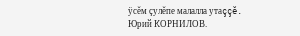ÿсĕм çулĕпе малалла утаççĕ.
Юрий КОРНИЛОВ.